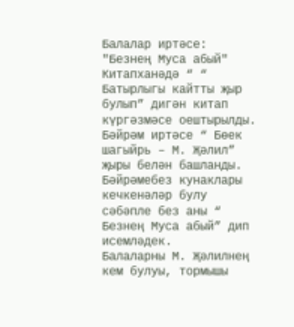Балалар иртәсе: "Безнең Муса абый"
Китапханәдә “ “ Батырлыгы кайтты җыр булып” дигән китап күргәзмәсе оештырылды.
Бәйрәм иртәсе “ Бөек шагыйрь – М. Җәлил” җыры белән башланды.
Бәйрәмебез кунаклары кечкенәләр булу сәбәпле без аны “ Безнең Муса абый” дип исемләдек.
Балаларны М. Җәлилнең кем булуы, тормышы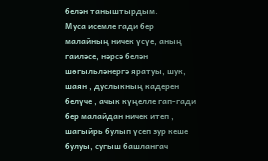белән таныштырдым.
Муса исемле гади бер малайның ничек үсүе, аның гаиләсе, нәрсә белән шөгыльләнергә яратуы, шук, шаян , дуслыкның кадерен белүче , ачык күңелле гап-гади бер малайдан ничек итеп , шагыйрь булып үсеп зур кеше булуы, сугыш башлангач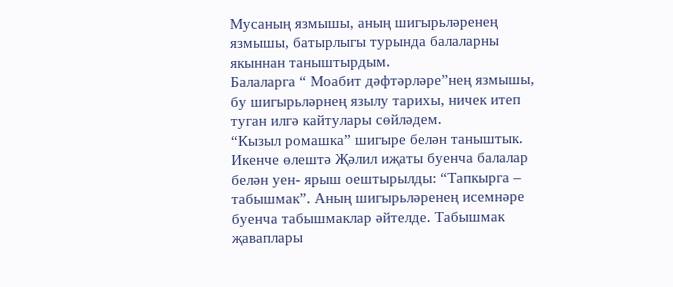Мусаның язмышы, аның шигырьләренең язмышы, батырлыгы турында балаларны якыннан таныштырдым.
Балаларга “ Моабит дәфтәрләре”нең язмышы, бу шигырьләрнең язылу тарихы, ничек итеп туган илгә кайтулары сөйләдем.
“Кызыл ромашка” шигыре белән таныштык.
Икенче өлештә Җәлил иҗаты буенча балалар белән уен- ярыш оештырылды: “Тапкырга – табышмак”. Аның шигырьләренең исемнәре буенча табышмаклар әйтелде. Табышмак җаваплары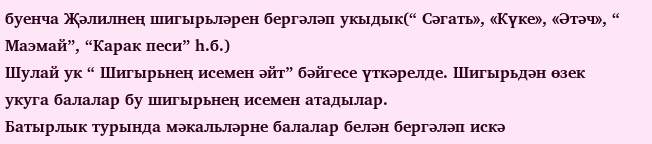буенча Җәлилнең шигырьләрен бергәләп укыдык(“ Сәгать», «Күке», «Әтәч», “ Маэмай”, “Карак песи” һ.б.)
Шулай ук “ Шигырьнең исемен әйт” бәйгесе үткәрелде. Шигырьдән өзек укуга балалар бу шигырьнең исемен атадылар.
Батырлык турында мәкальләрне балалар белән бергәләп искә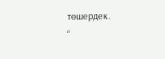төшердек.
“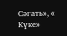Сәгать», « Күке»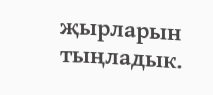җырларын тыңладык.